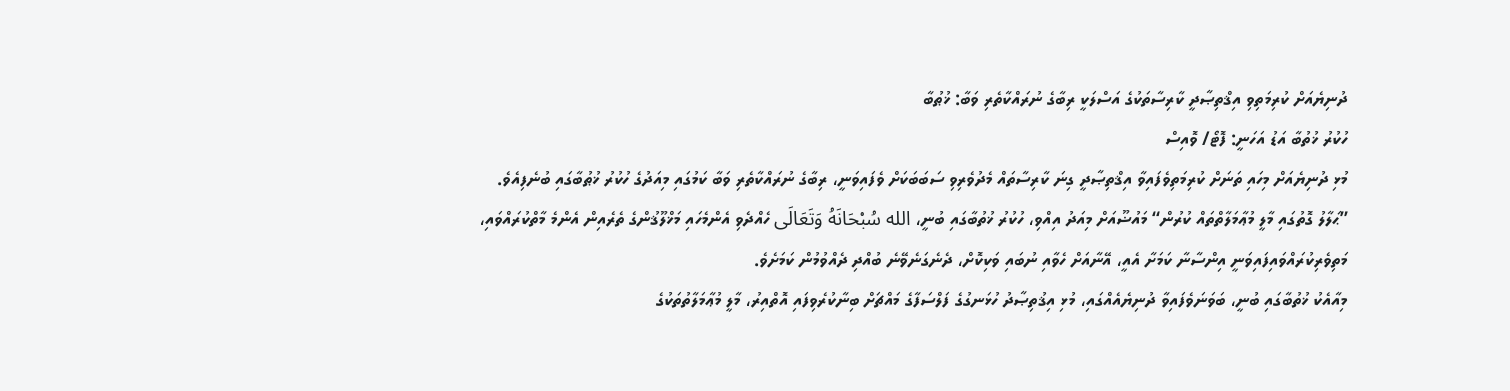ދުނިޔެއަށް ކުރިމަތިވި އިޤްތިޞާދީ ކާރިސާތަކުގެ އަސްލަކީ ރިބާގެ ނުރައްކާތެރި ވަބާ: ޚުޠުބާ
ހުކުރު ޚުތުބާ އަޑު އަހަނީ: ފޮޓޯ/ ވޮއިސް
މުޅި ދުނިޔެއަށް މިހައި ތަނަށް ކުރިމަތިވެފައިވާ އިޤްތިޞާދީ ގިނަ ކާރިސާތައް މެދުވެރިވި ސަބަބަކަށް ވެފައިވަނީ، ރިބާގެ ނުރައްކާތެރި ވަބާ ކަމުގައި މިއަދުގެ ހުކުރު ޚުޠުބާގައި ބުނެފިއެވެ.
”ޙަލާލު ގޮތުގައި މާލީ މުޢާމަލާތްތައް ކުރުން“ މައުޟޫއަށް މިއަދު އިއްވި، ހުކުރު ޚުތުބާގައި ބުނީ، الله سُبْحَانَهُ وَتَعَالَى ހެއްދެވި އެންމެހައި މަޚްލޫޤުންގެ ތެރެއިން އެންމެ މާތްކުރައްވައި، މަތިވެރިކުރައްވައިފައިވަނީ އިންސާނާ ކަމަށާ އެއީ، އޭނާއަށް ހެވާއި ނުބައި ވަކިކޮށް، ދެނެގަނެވޭނެ ބުއްދި ދެއްވުމުން ކަމަށެވެ.
މިއާއެކު ޚުތުބާގައި ބުނީ، ބަވަނަވެފައިވާ ދުނިޔެއެއްގައި، މުޅި އިޤުތިޞާދު ހުޅަނގުގެ ފަލްސަފާގެ މައްޗަށް ބިނާކުރެވިފައި އޮތްއިރު، މާލީ މުޢާމަލާތުތަކުގެ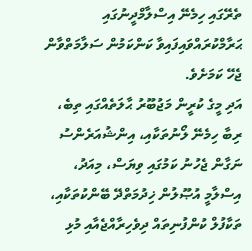ތެރޭގައި ހިމެނޭ އިސްލާމްދީނުގައި ޙަރާމްކުރައްވައިފައިވާ ކަންކަމުން ސަލާމަތްވާން ޖެހޭ ކަމަށެވެ.
އަދި މީގެ ކުރީން މަޖުބޫރު ޙާލަތެއްގައި ތިބެ، ރިބާ ހިމެނޭ ލޯނުތަކާއި، އިންޝުއަރެންސު ނަގާން ޖެހުނު ކަމުގައި ވިޔަސް، މިއަދު، އިސްލާމީ އުޞޫލުން ޚިދުމަތްދޭ ބޭންކުތަކާއި، ތަކާފުލް ކުންފުނިތައް ދިވެހިރާއްޖެއާއި މުޅި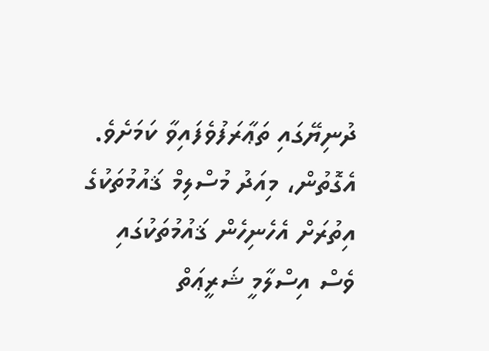ދުނިޔޭގައި ތަޢާރަފުވެފައިވާ ކަމަށެވެ. އެގޮތުން، މިއަދު މުސްލިމް ޤައުމުތަކުގެ އިތުރަށް އެހެނިހެން ޤައުމުތަކުގައި ވެސް އިސްލާމީ ޝަރީޢަތް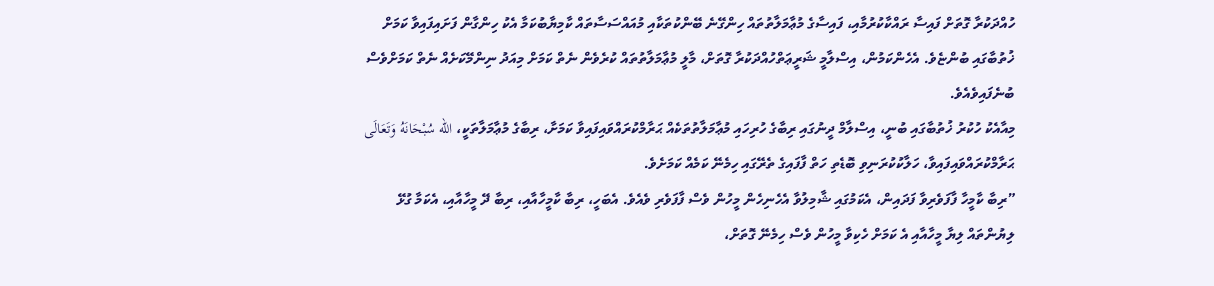ހުއްދަކުރާ ގޮތަށް ފައިސާ ރައްކާކުރުމާއި، ފައިސާގެ މުޢާމަލާތުތައް ހިންގޭނެ ބޭންކުތަކާއި މުއައްސަސާތައް ކާމިޔާބުކަމާ އެކު ހިންގާން ފަށައިފައިވާ ކަމަށް ޚުތުބާގައި ބުންޏެވެ. އެހެންކަމުން، އިސްލާމީ ޝަރީޢަތްހުއްދަކުރާ ގޮތަށް، މާލީ މުޢާމަލާތުތައް ކުރެވެން ނެތް ކަމަށް މިއަދު ނިންމޭކަށެއް ނެތް ކަމަށްވެސް ބުނެފައިވެއެވެ.
މިއާއެކު ހުކުރު ޚުތުބާގައި ބުނީ، އިސްލާމް ދީނުގައި ރިބާގެ ހުރިހައި މުޢާމަލާތުތަކެއް ޙަރާމްކުރައްވައިފައިވާ ކަމަށާ، ރިބާގެ މުޢާމަލާތަކީ، الله سُبْحَانَهُ وَتَعَالَى ޙަރާމްކުރައްވައިފައިވާ، ހަލާކުކުރަނިވި ބޮޑެތި ހަތް ފާފައިގެ ތެރޭގައި ހިމެނޭ ކަމެއް ކަމަށެވެ.
”ރިބާ ކާމީހާ ފާފަވެރިވާ ފަދައިން، އެކަމުގައި ޝާމިލުވާ އެހެނިހެން މީހުން ވެސް ފާފަވެރި ވެއެވެ. އެބަހީ، ރިބާ ކާމީހާއާއި، ރިބާ ދޭ މީހާއާއި، އެކަމާ ގުޅޭ ލިޔުންތައް ލިޔާ މީހާއާއި އެ ކަމަށް ހެކިވާ މީހުން ވެސް ހިމެނޭ ގޮތަށް،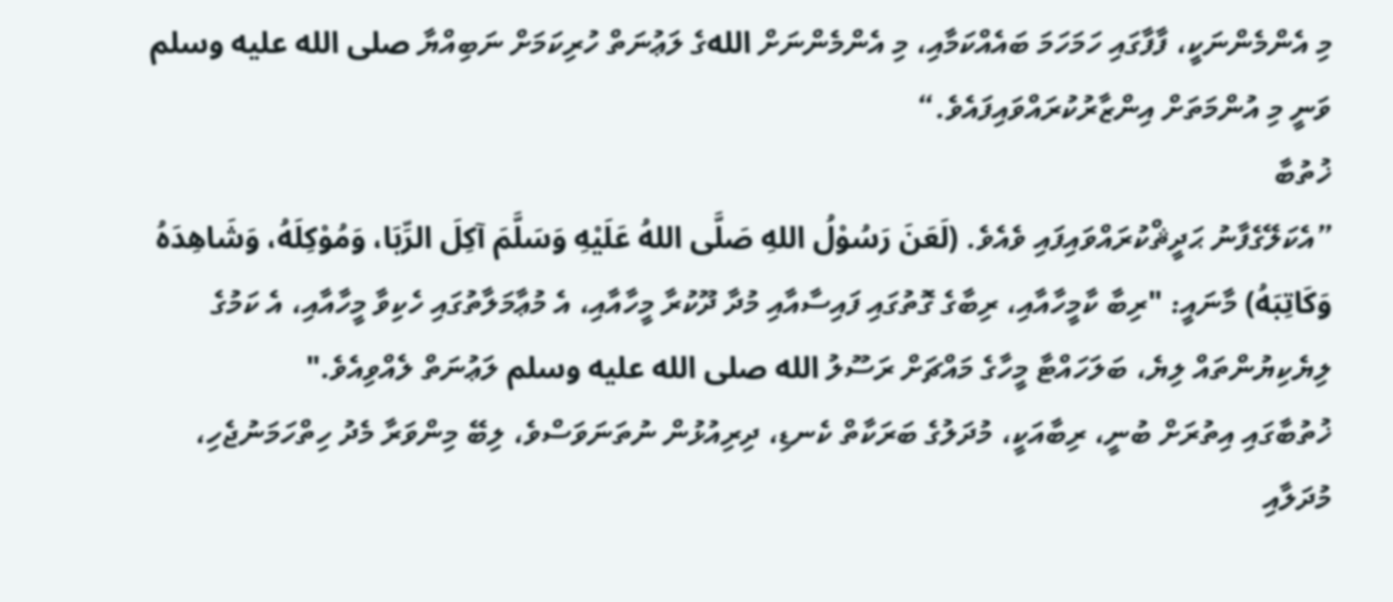މި އެންމެންނަކީ، ފާފާގައި ހަމަހަމަ ބައެއްކަމާއި، މި އެންމެންނަށް اللهގެ ލަޢުނަތް ހުރިކަމަށް ނަބިއްޔާ صلى الله عليه وسلم ވަނީ މި އުންމަތަށް އިންޒާރުކުރައްވައިފައެވެ.“
ޚުތުބާ
”އެކަލޭގެފާނު ޙަދީޘްކުރައްވައިފައި ވެއެވެ. (لَعَنَ رَسُوْلُ اللهِ صَلَّى اللهُ عَلَيْهِ وَسَلَّمَ آكِلَ الرِّبَا، وَمُوْكِلَهُ، وَشَاهِدَهُ وَكَاتِبَهُ) މާނައީ: "ރިބާ ކާމީހާއާއި، ރިބާގެ ގޮތުގައި ފައިސާއާއި މުދާ ދޫކުރާ މީހާއާއި، އެ މުޢާމަލާތުގައި ހެކިވާ މީހާއާއި، އެ ކަމުގެ ލިޔެކިޔުންތައް ލިޔެ، ބަލަހައްޓާ މީހާގެ މައްޗަށް ރަސޫލު الله صلى الله عليه وسلم ލަޢުނަތް ލެއްވިއެވެ."
ޚުތުބާގައި އިތުރަށް ބުނީ، ރިބާއަކީ، މުދަލުގެ ބަރަކާތް ކެނޑި، ދިރިއުޅުން ނުތަނަވަސްވެ، ލިބޭ މިންވަރާ މެދު ހިތްހަމަނުޖެހި، މުދަލާއި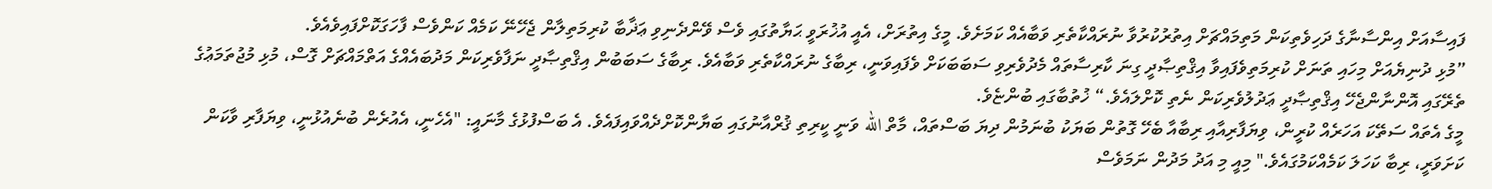ފައިސާއަށް އިންސާނާގެ ދަހިވެތިކަން މަތިމައްޗަށް އިތުރުކުރުވާ ނުރައްކާތެރި ވަބާއެއް ކަމަށެވެ. މީގެ އިތުރަށް، އެއީ އުޚުރަވީ ޙަޔާތުގައި ވެސް ވޭންދެނިވި ޢަޛާބާ ކުރިމަތިލާން ޖެހޭނޭ ކަމެއް ކަންވެސް ފާހަގަކޮށްފައިވެއެވެ.
”މުޅި ދުނިޔެއަށް މިހައި ތަނަށް ކުރިމަތިވެފައިވާ އިޤްތިޞާދީ ގިނަ ކާރިސާތައް މެދުވެރިވި ސަބަބަކަށް ވެފައިވަނީ، ރިބާގެ ނުރައްކާތެރި ވަބާއެވެ. ރިބާގެ ސަބަބުން އިޤްތިޞާދީ ނަފާވެރިކަން މަދުބައެއްގެ އަތްމައްޗަށް ގޮސް، މުޅި މުޖުތަމަޢުގެ ތެރޭގައި އޮންނާންޖެހޭ އިޤްތިޞާދީ ޢަދުލުވެރިކަން ނެތި ކޮށްލައެވެ.“ ޚުތުބާގައި ބުންޏެވެ.
މީގެ އެތައް ސަތޭކަ އަހަރެއް ކުރީން، ވިޔަފާރިއާއި ރިބާއާ ބެހޭ ގޮތުން ބަޔަކު ބުނަމުން ދިޔަ ބަސްތައް، މާތް الله ވަނީ ކީރިތި ޤުރްއާނުގައި ބަޔާންކޮށްދެއްވައިފައެވެ. އެ ބަސްފުޅުގެ މާނައީ: "އެހެނީ، އެއުރެން ބުނެއުޅުނީ، ވިޔަފާރި ވާކަން ކަށަވަރީ، ރިބާ ކަހަލަ ކަމެއްކަމުގައެވެ." މިއީ މި އަދު މަދުން ނަމަވެސް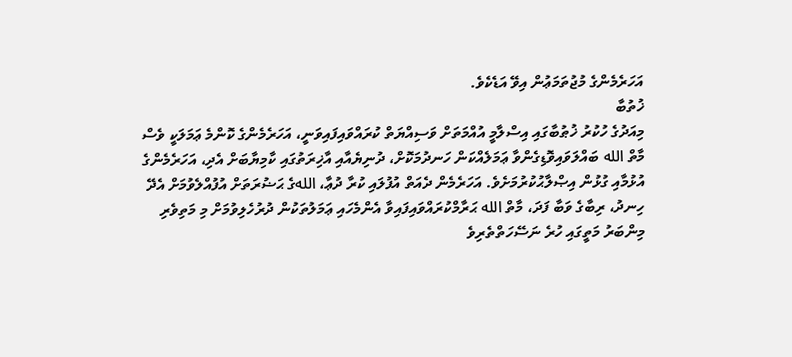އަހަރެމެންގެ މުޖުތަމަޢުން އިވޭ އަޑެކެވެ.
ޚުތުބާ
މިއަދުގެ ހުކުރު ޚުޠުބާގައި އިސްލާމީ އުއްމަތަށް ވަސިއްޔަތް ކުރައްވައިފައިވަނީ، އަހަރެމެންގެ ކޮންމެ ޢަމަލަކީ ވެސް މާތް الله ބައްލަވައިވޮޑިގެންވާ ޢަމަލެއްކަން ހަނދުމަކޮށް، ދުނިޔެއާއި އާޚިރަތުގައި ކާމިޔާބަށް އެދި، އަހަރެމެންގެ އުޅުމާއި ގުޅުން އިޞްލާޙުކުރުމަށެވެ. އަހަރެމެން ދެއަތް އުފުލައި ކުރާ ދުޢާ، اللهގެ ޙަޟުރަތަށް އުފުއްލެވުމަށް އެދޭ ހިނދު، ރިބާގެ ވަބާ ފަދަ، މާތް الله ޙަރާމްކުރައްވައިފައިވާ އެންމެހައި ޢަމަލުތަކުން ދުރުހެލިވުމަށް މި މަތިވެރި މިންބަރު މަތީގައި ހުރެ ނަސޭހަތްތެރިވެ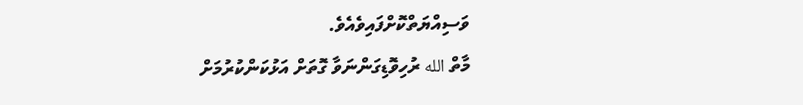ވަސިއްޔަތްކޮށްފައިވެއެވެ.
މާތް الله ރުހިވޮޑިގަންނަވާ ގޮތަށް އަޅުކަންކުރުމަށް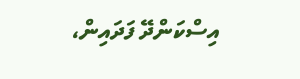އިސްކަންދޭ ފަދައިން،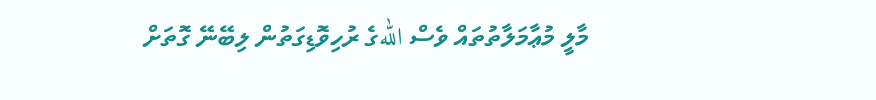މާލީ މުޢާމަލާތުތައް ވެސް اللهގެ ރުހިވޮޑިގަތުން ލިބޭނޭ ގޮތަށް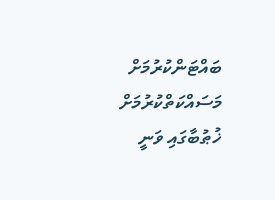ބައްޓަންކުރުމަށް މަސައްކަތްކުރުމަށް ޚުޠުބާގައި ވަނީ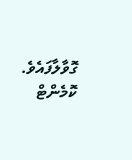ގޮވާލާފައެވެ.
ކޮމެންޓް